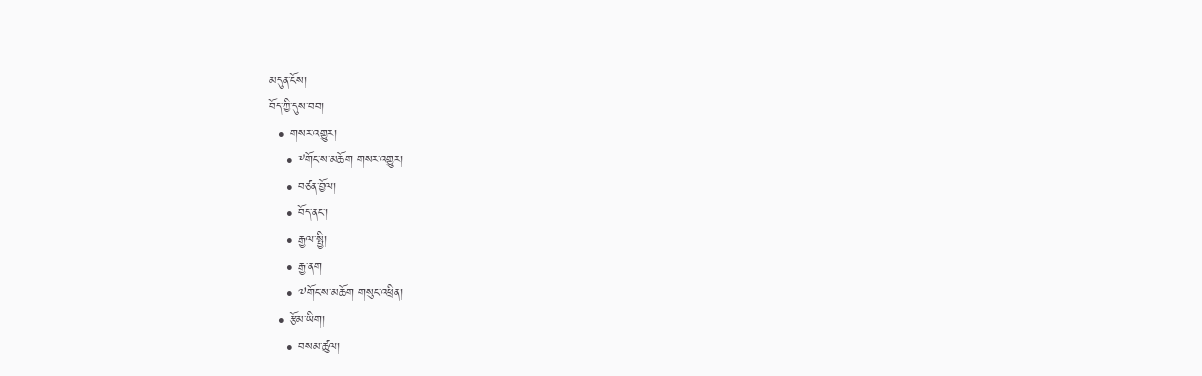མདུན་ངོས།
བོད་ཀྱི་དུས་བབ།
  • གསར་འགྱུར།
    • ༸གོང་ས་མཆོག གསར་འགྱུར།
    • བཙན་བྱོལ།
    • བོད་ནང་།
    • རྒྱལ་སྤྱི།
    • རྒྱ་ནག
    • ༧གོང་ས་མཆོག གསུང་འཕྲིན།
  • རྩོམ་ཡིག།
    • བསམ་ཚུལ།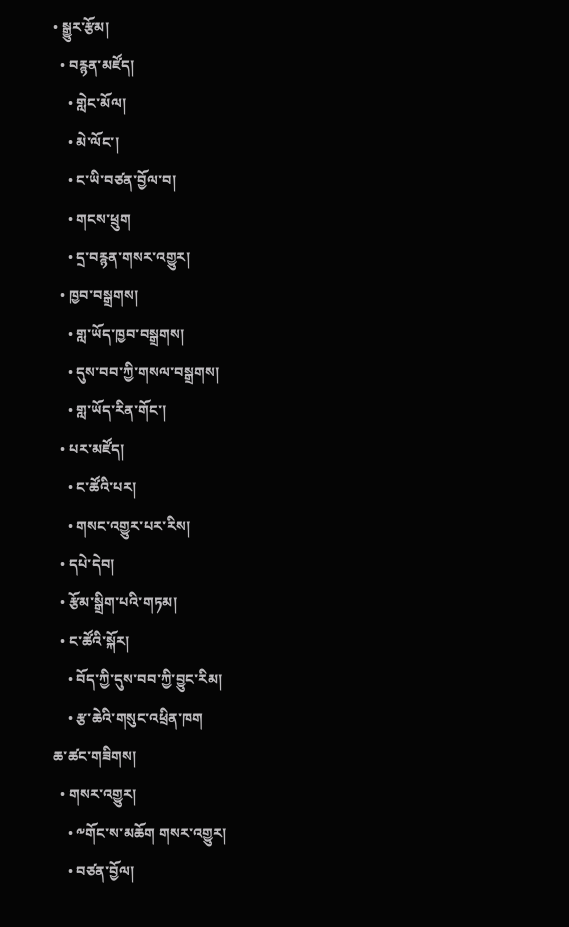• སྒྱུར་རྩོམ།
  • བརྙན་མཛོད།
    • གླེང་མོལ།
    • མེ་ལོང་།
    • ང་ཡི་བཙན་བྱོལ་བ།
    • གངས་ཕྲུག
    • དྲ་བརྙན་གསར་འགྱུར།
  • ཁྱབ་བསྒྲགས།
    • གླ་ཡོད་ཁྱབ་བསྒྲགས།
    • དུས་བབ་ཀྱི་གསལ་བསྒྲགས།
    • གླ་ཡོད་རིན་གོང་།
  • པར་མཛོད།
    • ང་ཚོའི་པར།
    • གསང་འགྱུར་པར་རིས།
  • དཔེ་དེབ།
  • རྩོམ་སྒྲིག་པའི་གཏམ།
  • ང་ཚོའི་སྐོར།
    • བོད་ཀྱི་དུས་བབ་ཀྱི་བྱུང་རིམ།
    • རྩ་ཆེའི་གསུང་འཕྲིན་ཁག
ཆ་ཚང་གཟིགས།
  • གསར་འགྱུར།
    • ༸གོང་ས་མཆོག གསར་འགྱུར།
    • བཙན་བྱོལ།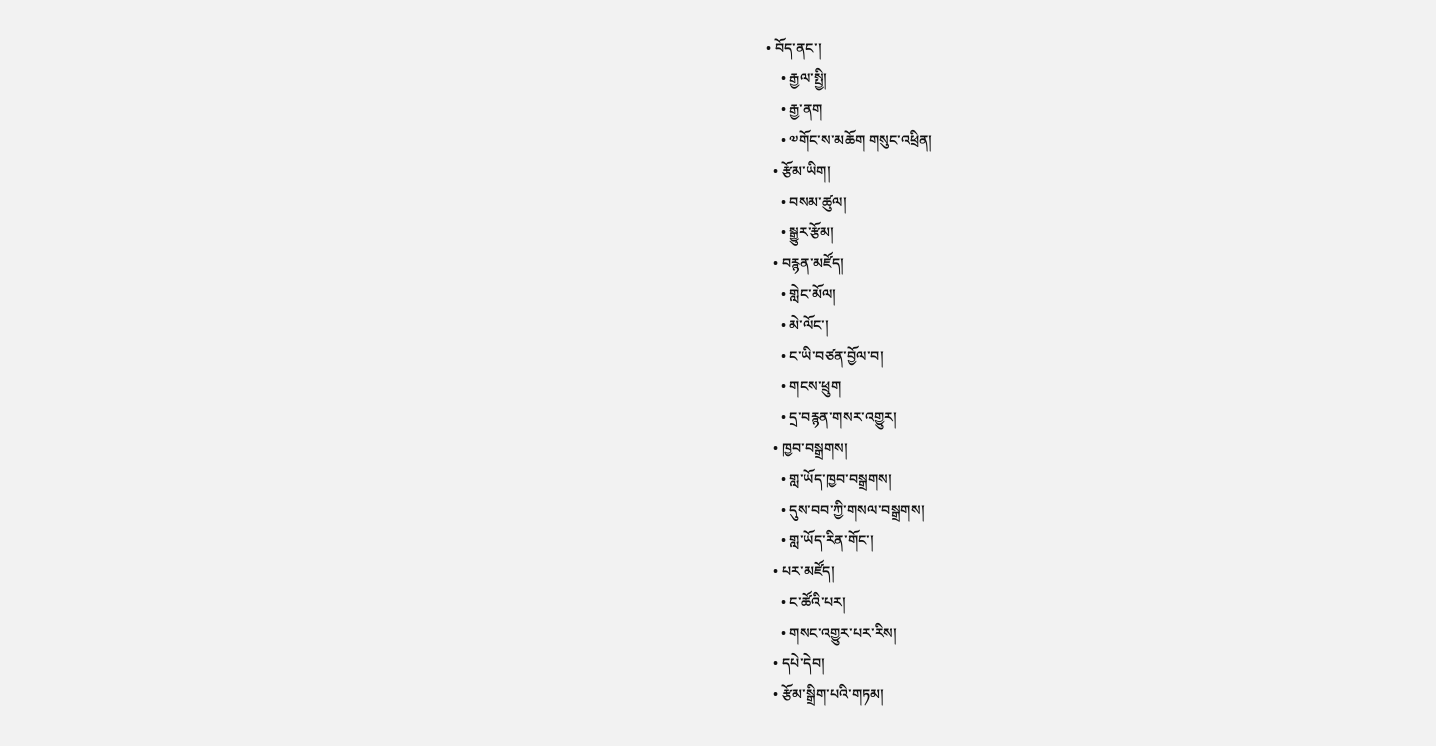• བོད་ནང་།
    • རྒྱལ་སྤྱི།
    • རྒྱ་ནག
    • ༧གོང་ས་མཆོག གསུང་འཕྲིན།
  • རྩོམ་ཡིག།
    • བསམ་ཚུལ།
    • སྒྱུར་རྩོམ།
  • བརྙན་མཛོད།
    • གླེང་མོལ།
    • མེ་ལོང་།
    • ང་ཡི་བཙན་བྱོལ་བ།
    • གངས་ཕྲུག
    • དྲ་བརྙན་གསར་འགྱུར།
  • ཁྱབ་བསྒྲགས།
    • གླ་ཡོད་ཁྱབ་བསྒྲགས།
    • དུས་བབ་ཀྱི་གསལ་བསྒྲགས།
    • གླ་ཡོད་རིན་གོང་།
  • པར་མཛོད།
    • ང་ཚོའི་པར།
    • གསང་འགྱུར་པར་རིས།
  • དཔེ་དེབ།
  • རྩོམ་སྒྲིག་པའི་གཏམ།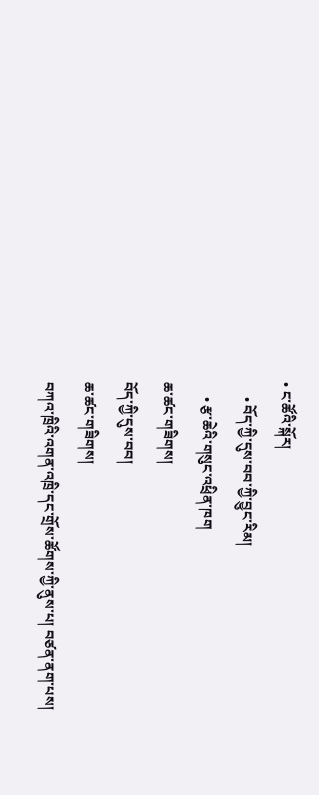• ང་ཚོའི་སྐོར།
    • བོད་ཀྱི་དུས་བབ་ཀྱི་བྱུང་རིམ།
    • རྩ་ཆེའི་གསུང་འཕྲིན་ཁག
ཆ་ཚང་གཟིགས།
བོད་ཀྱི་དུས་བབ།
ཆ་ཚང་གཟིགས།
བཀའ་ཁྲིའི་འགན་འཁྲི་དང་གྲོས་ཚོགས་ཀྱི་ནུས་པ། བཙན་ནག་པས།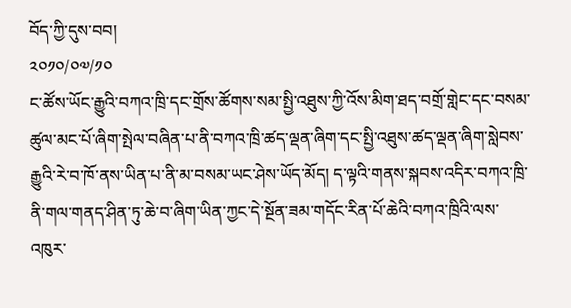བོད་ཀྱི་དུས་བབ།
༢༠༡༠/༠༧/༡༠
ང་ཚོས་ཡོང་རྒྱུའི་བཀའ་ཁྲི་དང་གྲོས་ཚོགས་སམ་སྤྱི་འཐུས་ཀྱི་འོས་མིག་ཐད་བགྲོ་གླེང་དང་བསམ་ཚུལ་མང་པོ་ཞིག་སྤེལ་བཞིན་པ་ནི་བཀའ་ཁྲི་ཚད་ལྡན་ཞིག་དང་སྤྱི་འཐུས་ཚད་ལྡན་ཞིག་སླེབས་རྒྱུའི་རེ་བ་ཁོ་ནས་ཡིན་པ་ནི་མ་བསམ་ཡང་ཤེས་ཡོད་མོད། ད་ལྟའི་གནས་སྐབས་འདིར་བཀའ་ཁྲི་ནི་གལ་གནད་ཤིན་ཏུ་ཆེ་བ་ཞིག་ཡིན་ཀྱང་དེ་སྔོན་ཟམ་གདོང་རིན་པོ་ཆེའི་བཀའ་ཁྲིའི་ལས་འཁུར་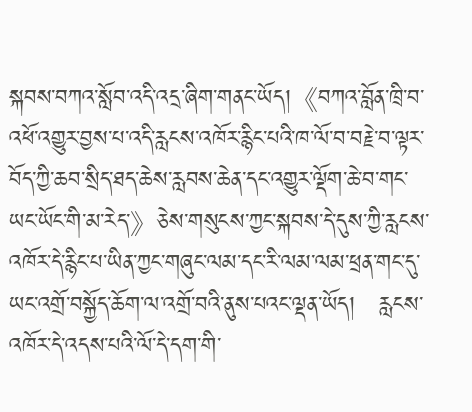སྐབས་བཀའ་སློབ་འདི་འདྲ་ཞིག་གནང་ཡོད།《བཀའ་བློན་ཁྲི་བ་འཕོ་འགྱུར་བྱས་པ་འདི་རླངས་འཁོར་རྙིང་པའི་ཁ་ལོ་བ་བརྗེ་བ་ལྟར་བོད་ཀྱི་ཆབ་སྲིད་ཐད་ཆེས་རླབས་ཆེན་དང་འགྱུར་ལྡོག་ཆེ་བ་གང་ཡང་ཡོང་གི་མ་རེད་》ཅེས་གསུངས་ཀྱང་སྐབས་དེ་དུས་ཀྱི་རླངས་འཁོར་དེ་རྙིང་པ་ཡིན་ཀྱང་གཞུང་ལམ་དང་རི་ལམ་ལམ་ཕྲན་གང་དུ་ཡང་འགྲོ་བསྐྱོད་ཆོག་ལ་འགྲོ་བའི་ནུས་པའང་ལྡན་ཡོད།   རླངས་འཁོར་དེ་འདས་པའི་ལོ་དེ་དག་གི་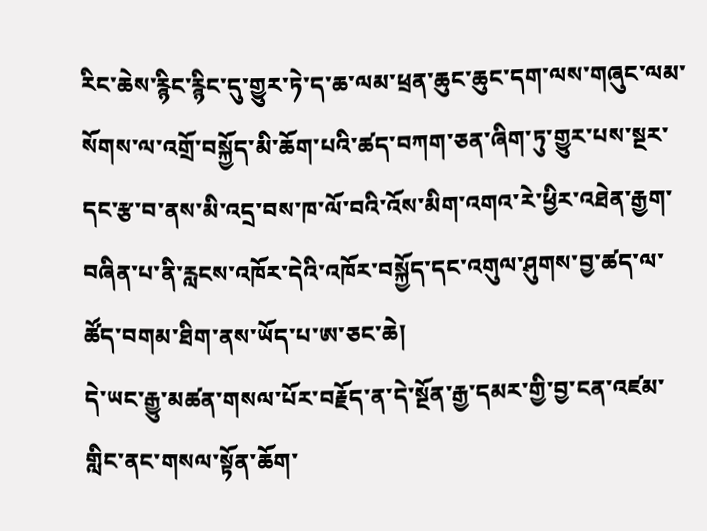རིང་ཆེས་རྙིང་རྙིང་དུ་གྱུར་ཏེ་ད་ཆ་ལམ་ཕྲན་ཆུང་ཆུང་དག་ལས་གཞུང་ལམ་སོགས་ལ་འགྲོ་བསྐྱོད་མི་ཆོག་པའི་ཚད་བཀག་ཅན་ཞིག་ཏུ་གྱུར་པས་སྔར་དང་རྩ་བ་ནས་མི་འདྲ་བས་ཁ་ལོ་བའི་འོས་མིག་འགའ་རེ་ཕྱིར་འཐེན་རྒྱག་བཞིན་པ་ནི་རླངས་འཁོར་དེའི་འཁོར་བསྐྱོད་དང་འགུལ་ཤུགས་བྱ་ཚད་ལ་ཚོད་བགམ་ཐིག་ནས་ཡོད་པ་ཨ་ཅང་ཆེ།
དེ་ཡང་རྒྱུ་མཚན་གསལ་པོར་བརྗོད་ན་དེ་སྔོན་རྒྱ་དམར་གྱི་བྱ་ངན་འཛམ་གླིང་ནང་གསལ་སྟོན་ཆོག་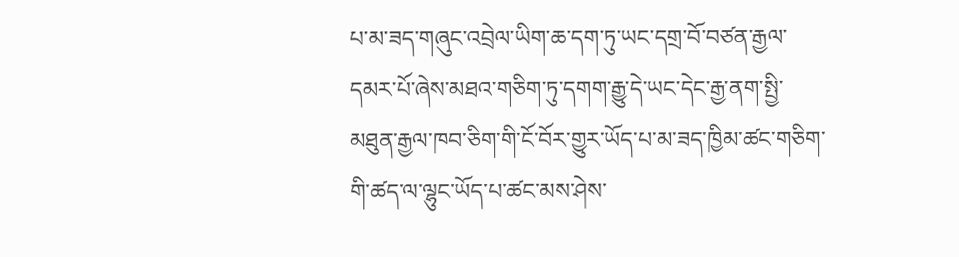པ་མ་ཟད་གཞུང་འབྲེལ་ཡིག་ཆ་དག་ཏུ་ཡང་དགྲ་བོ་བཙན་རྒྱལ་དམར་པོ་ཞེས་མཐའ་གཅིག་ཏུ་དགག་རྒྱུ་དེ་ཡང་དེང་རྒྱ་ནག་སྤྱི་མཐུན་རྒྱལ་ཁབ་ཅིག་གི་ངོ་བོར་གྱུར་ཡོད་པ་མ་ཟད་ཁྱིམ་ཚང་གཅིག་གི་ཚད་ལ་ལྷུང་ཡོད་པ་ཚང་མས་ཤེས་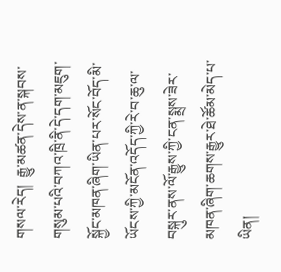གསལ་རེད།  རྒྱུ་མཚན་དེས་ན་སྐབས་གསུམ་པའི་བཀའ་ཁྲི་ནི་དེ་དག་མཇུག་སྐྱོང་མཁན་ཞིག་ཡིན་པར་སོང་བོད་མི་ཡོངས་ཀྱི་མངོན་འདོད་ཀྱི་རེ་བ་ཆུ་ལ་བསྐུར་ནས་ལོ་རྒྱུས་ཀྱི་ངན་སྨྲས་ཟེར་མཁན་ཞིག་ཆགས་རྒྱུར་ཐེ་ཚོམ་མེད་པ་ཡིན།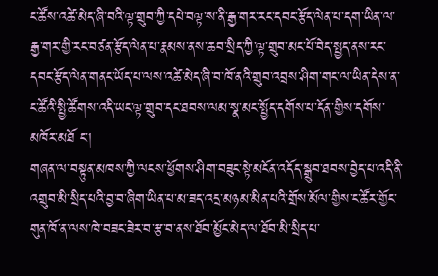ང་ཚོས་འཚེ་མེད་ཞི་བའི་ལྟ་གྲུབ་ཀྱི་དཔེ་བལྟ་ས་ནི་རྒྱ་གར་རང་དབང་རྩོད་ལེན་པ་དག་ཡིན་ལ་རྒྱ་གར་གྱི་རང་བཙན་རྩོད་ལེན་པ་རྣམས་ནས་ཆབ་སྲིད་ཀྱི་ལྟ་གྲུབ་མང་པོ་བེད་སྤྱད་ནས་རང་དབང་རྩོད་ལེན་གནང་ཡོད་པ་ལས་འཚེ་མེད་ཞི་བ་ཁོ་ནའི་གྲུབ་འབྲས་ཤིག་གང་ལ་ཡིན་དེས་ན་ང་ཚོའི་སྤྱི་ཚོགས་འདི་ཡང་ལྟ་གྲུབ་དང་ཐབས་ལམ་སྣ་མང་སྤྱོད་དགོས་པ་དོན་གྱིས་དགོས་མཁོར་མཐོ ང་།
གཞན་ལ་བསྟུན་མཁས་ཀྱི་ལངས་ཕྱོགས་ཤིག་བཟུང་སྟེ་མངོན་འདོད་སྒྲུབ་ཐབས་བྱེད་པ་འདི་ནི་འགྲུབ་མི་སྲིད་པའི་བྱ་བ་ཞིག་ཡིན་པ་མ་ཟད་འདྲ་མཉམ་མིན་པའི་གྲོས་མོལ་གྱིས་ང་ཚོར་གྱོང་གུན་ཁོ་ན་ལས་ཁེ་བཟང་ཟེར་བ་རྩ་བ་ནས་ཐོབ་མྱོང་མེད་ལ་ཐོབ་མི་སྲིད་པ་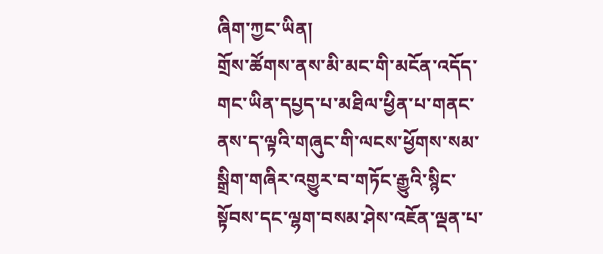ཞིག་ཀྱང་ཡིན།
གྲོས་ཚོགས་ནས་མི་མང་གི་མངོན་འདོད་གང་ཡིན་དཔྱད་པ་མཐིལ་ཕྱིན་པ་གནང་ནས་ད་ལྟའི་གཞུང་གི་ལངས་ཕྱོགས་སམ་སྒྲིག་གཞིར་འགྱུར་བ་གཏོང་རྒྱུའི་སྙིང་སྟོབས་དང་ལྷག་བསམ་ཤེས་འཇོན་ལྡན་པ་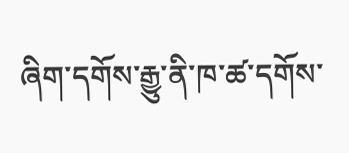ཞིག་དགོས་རྒྱུ་ནི་ཁ་ཚ་དགོས་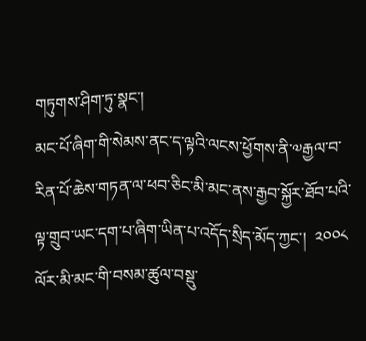གཏུགས་ཤིག་ཏུ་སྣང་།
མང་པོ་ཞིག་གི་སེམས་ནང་ད་ལྟའི་ལངས་ཕྱོགས་ནི་༧རྒྱལ་བ་རིན་པོ་ཆེས་གཏན་ལ་ཕབ་ཅིང་མི་མང་ནས་རྒྱབ་སྐྱོར་ཐོབ་པའི་ལྟ་གྲུབ་ཡང་དག་པ་ཞིག་ཡིན་པ་འདོད་སྲིད་མོད་ཀྱང་།  ༢༠༠༨  ལོར་མི་མང་གི་བསམ་ཚུལ་བསྡུ་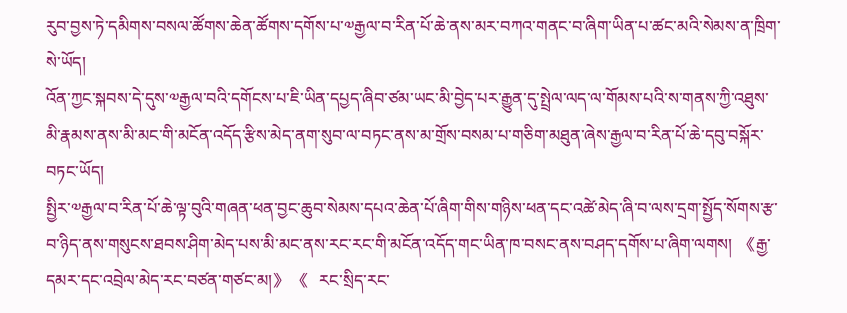རུབ་བྱས་ཏེ་དམིགས་བསལ་ཚོགས་ཆེན་ཚོགས་དགོས་པ་༧རྒྱལ་བ་རིན་པོ་ཆེ་ནས་མར་བཀའ་གནང་བ་ཞིག་ཡིན་པ་ཚང་མའི་སེམས་ན་ཁྲིག་སེ་ཡོད།
འོན་ཀྱང་སྐབས་དེ་དུས་༧རྒྱལ་བའི་དགོངས་པ་ཇི་ཡིན་དཔྱད་ཞིབ་ཙམ་ཡང་མི་བྱེད་པར་རྒྱུན་དུ་སྤྲེལ་ལད་ལ་གོམས་པའི་ས་གནས་ཀྱི་འཐུས་མི་རྣམས་ནས་མི་མང་གི་མངོན་འདོད་རྩིས་མེད་ནག་སུབ་ལ་བཏང་ནས་མ་གྲོས་བསམ་པ་གཅིག་མཐུན་ཞེས་རྒྱལ་བ་རིན་པོ་ཆེ་དབུ་བསྐོར་བཏང་ཡོད།
སྤྱིར་༧རྒྱལ་བ་རིན་པོ་ཆེ་ལྟ་བུའི་གཞན་ཕན་བྱང་ཆུབ་སེམས་དཔའ་ཆེན་པོ་ཞིག་གིས་གཉིས་ཕན་དང་འཚེ་མེད་ཞི་བ་ལས་དྲག་སྤྱོད་སོགས་རྩ་བ་ཉིད་ནས་གསུངས་ཐབས་ཤིག་མེད་པས་མི་མང་ནས་རང་རང་གི་མངོན་འདོད་གང་ཡིན་ཁ་བསང་ནས་བཤད་དགོས་པ་ཞིག་ལགས།  《རྒྱ་དམར་དང་འབྲེལ་མེད་རང་བཙན་གཙང་མ།》 《  རང་སྲིད་རང་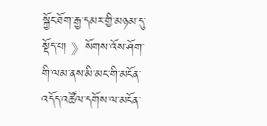སྐྱོང་ཐོག་རྒྱ་དམར་གྱི་མཉམ་དུ་སྡོད་པ། 》སོགས་འོས་ཤོག་གི་ལམ་ནས་མི་མང་གི་མངོན་འདོད་འཚོལ་དགོས་ལ་མངོན་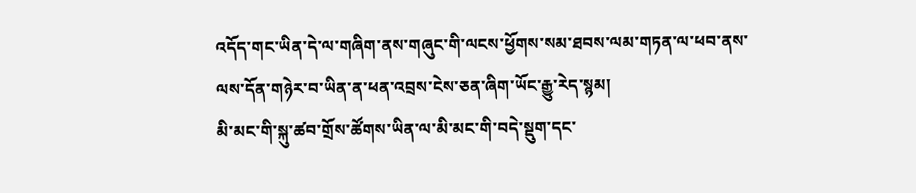འདོད་གང་ཡིན་དེ་ལ་གཞིག་ནས་གཞུང་གི་ལངས་ཕྱོགས་སམ་ཐབས་ལམ་གཏན་ལ་ཕབ་ནས་ལས་དོན་གཉེར་བ་ཡིན་ན་ཕན་འབྲས་ངེས་ཅན་ཞིག་ཡོང་རྒྱུ་རེད་སྙམ།
མི་མང་གི་སྐུ་ཚབ་གྲོས་ཚོགས་ཡིན་ལ་མི་མང་གི་བདེ་སྡུག་དང་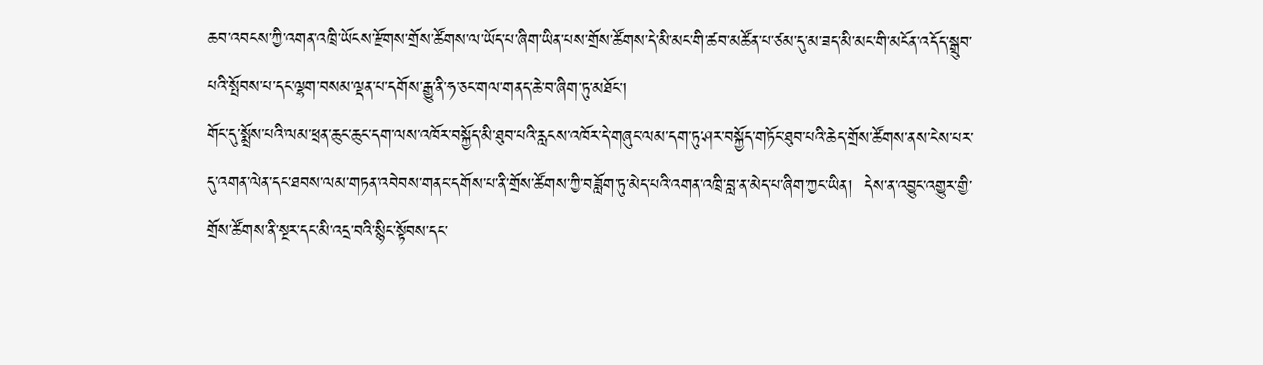ཆབ་འབངས་ཀྱི་འགན་འཁྲི་ཡོངས་རྫོགས་གྲོས་ཚོགས་ལ་ཡོད་པ་ཞིག་ཡིན་པས་གྲོས་ཚོགས་དེ་མི་མང་གི་ཚབ་མཚོན་པ་ཙམ་དུ་མ་ཟད་མི་མང་གི་མངོན་འདོད་སྒྲུབ་པའི་སྤོབས་པ་དང་ལྷག་བསམ་ལྡན་པ་དགོས་རྒྱུ་ནི་ཧ་ཅང་གལ་གནད་ཆེ་བ་ཞིག་ཏུ་མཐོང་།
གོང་དུ་སྨྲོས་པའི་ལམ་ཕྲན་ཆུང་ཆུང་དག་ལས་འཁོར་བསྐྱོད་མི་ཐུབ་པའི་རླངས་འཁོར་དེ་གཞུང་ལམ་དག་ཏུ་ཤར་བསྐྱོད་གཏོང་ཐུབ་པའི་ཆེད་གྲོས་ཚོགས་ནས་ངེས་པར་དུ་འགན་ལེན་དང་ཐབས་ལམ་གཏན་འབེབས་གནང་དགོས་པ་ནི་གྲོས་ཚོགས་ཀྱི་བཟློག་ཏུ་མེད་པའི་འགན་འཁྲི་བླ་ན་མེད་པ་ཞིག་ཀྱང་ཡིན།  དེས་ན་འབྱུང་འགྱུར་གྱི་གྲོས་ཚོགས་ནི་སྔར་དང་མི་འདྲ་བའི་སྙིང་སྟོབས་དང་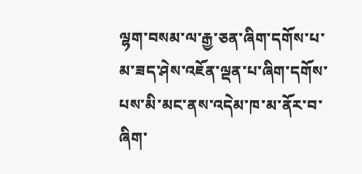ལྷག་བསམ་ལ་རྒྱ་ཅན་ཞིག་དགོས་པ་མ་ཟད་ཤེས་འཇོན་ལྡན་པ་ཞིག་དགོས་པས་མི་མང་ནས་འདེམ་ཁ་མ་ནོར་བ་ཞིག་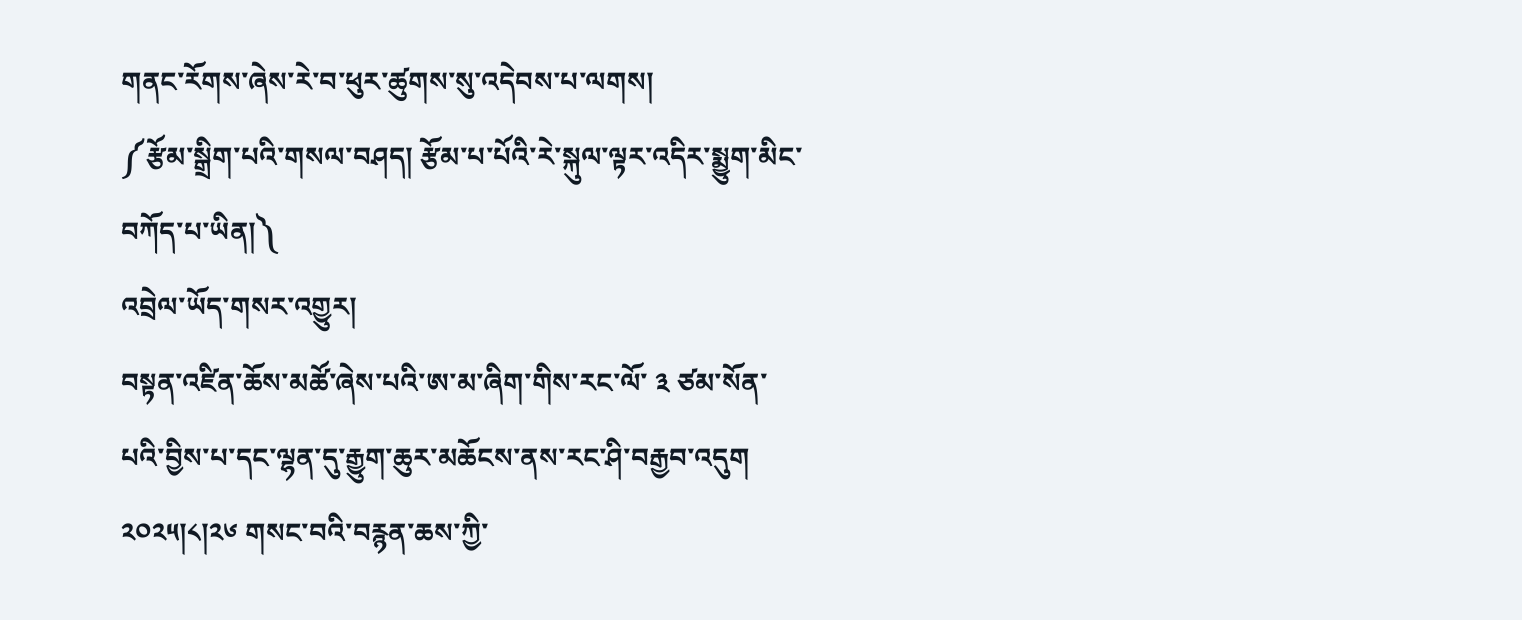གནང་རོགས་ཞེས་རེ་བ་ཕུར་ཚུགས་སུ་འདེབས་པ་ལགས།
༼རྩོམ་སྒྲིག་པའི་གསལ་བཤད། རྩོམ་པ་པོའི་རེ་སྐུལ་ལྟར་འདིར་སྨྱུག་མིང་བཀོད་པ་ཡིན།༽
འབྲེལ་ཡོད་གསར་འགྱུར།
བསྟན་འཛིན་ཆོས་མཚོ་ཞེས་པའི་ཨ་མ་ཞིག་གིས་རང་ལོ་ ༣ ཙམ་སོན་པའི་བྱིས་པ་དང་ལྷན་དུ་རྒྱུག་ཆུར་མཆོངས་ནས་རང་ཤི་བརྒྱབ་འདུག  ༢༠༢༥།༨།༢༦ གསང་བའི་བརྙན་ཆས་ཀྱི་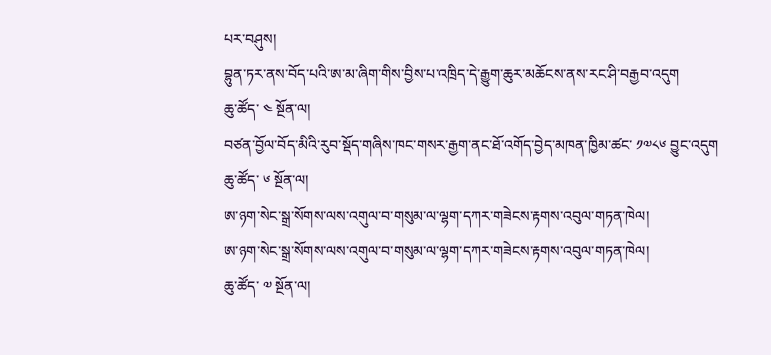པར་བཤུས།
བྷུན་ཏར་ནས་བོད་པའི་ཨ་མ་ཞིག་གིས་བྱིས་པ་འཁྲིད་དེ་རྒྱུག་ཆུར་མཆོངས་ནས་རང་ཤི་བརྒྱབ་འདུག
ཆུ་ཚོད་ ༤ སྔོན་ལ།
བཙན་བྱོལ་བོད་མིའི་རུབ་སྡོད་གཞིས་ཁང་གསར་རྒྱག་ནང་ཐོ་འགོད་བྱེད་མཁན་ཁྱིམ་ཚང་ ༡༧༨༦ བྱུང་འདུག
ཆུ་ཚོད་ ༦ སྔོན་ལ།
ཨ་ཉག་སེང་སྒྲ་སོགས་ལས་འགུལ་བ་གསུམ་ལ་ལྷག་དཀར་གཟེངས་རྟགས་འབུལ་གཏན་ཁེལ།
ཨ་ཉག་སེང་སྒྲ་སོགས་ལས་འགུལ་བ་གསུམ་ལ་ལྷག་དཀར་གཟེངས་རྟགས་འབུལ་གཏན་ཁེལ།
ཆུ་ཚོད་ ༧ སྔོན་ལ།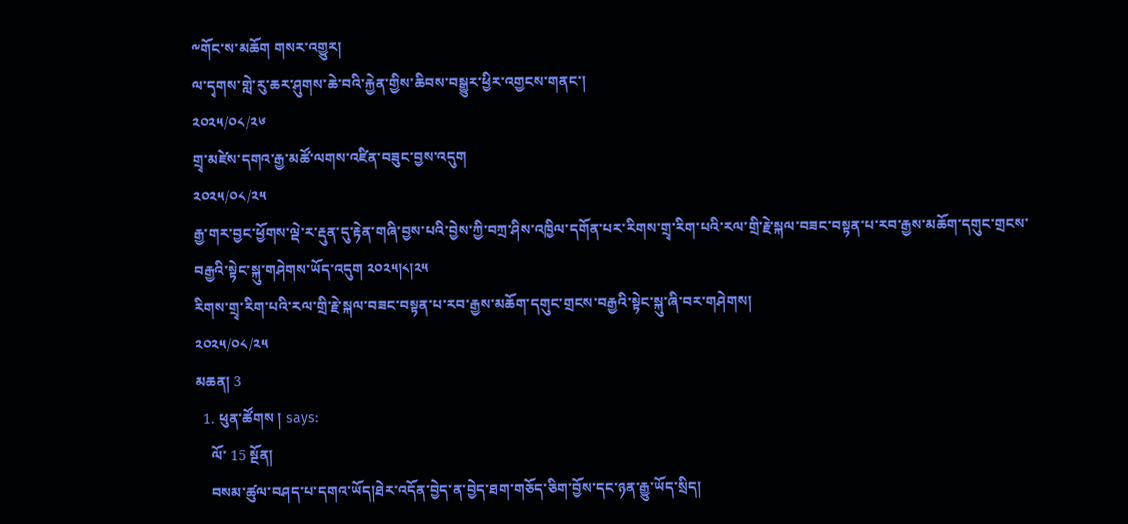༸གོང་ས་མཆོག གསར་འགྱུར།
ལ་དྭགས་གླེ་རུ་ཆར་ཤུགས་ཆེ་བའི་རྐྱེན་གྱིས་ཆིབས་བསྒྱུར་ཕྱིར་འགྱངས་གནང་།
༢༠༢༥/༠༨/༢༦
གྲྭ་མཛེས་དགའ་རྒྱ་མཚོ་ལགས་འཛིན་བཟུང་བྱས་འདུག
༢༠༢༥/༠༨/༢༥
རྒྱ་གར་བྱང་ཕྱོགས་ལྡེ་ར་རྡུན་དུ་རྟེན་གཞི་བྱས་པའི་བྱེས་ཀྱི་བཀྲ་ཤིས་འཁྱིལ་དགོན་པར་རིགས་གྲྭ་རིག་པའི་རལ་གྲི་རྗེ་སྐལ་བཟང་བསྟན་པ་རབ་རྒྱས་མཆོག་དགུང་གྲངས་བརྒྱའི་སྟེང་སྐུ་གཤེགས་ཡོད་འདུག ༢༠༢༥།༨།༢༥
རིགས་གྲྭ་རིག་པའི་རལ་གྲི་རྗེ་སྐལ་བཟང་བསྟན་པ་རབ་རྒྱས་མཆོག་དགུང་གྲངས་བརྒྱའི་སྟེང་སྐུ་ཞི་བར་གཤེགས།
༢༠༢༥/༠༨/༢༥
མཆན། 3
  1. ཕུན་ཚོགས ། says:
    ལོ་ 15 སྔོན།
    བསམ་ཚུལ་བཤད་པ་དགའ་ཡོད།ཐེར་འདོན་བྱེད་ན་བྱེད་ཐག་གཅོད་ཅིག་བྱོས་དང་ཉན་རྒྱུ་ཡོད་སྲིད།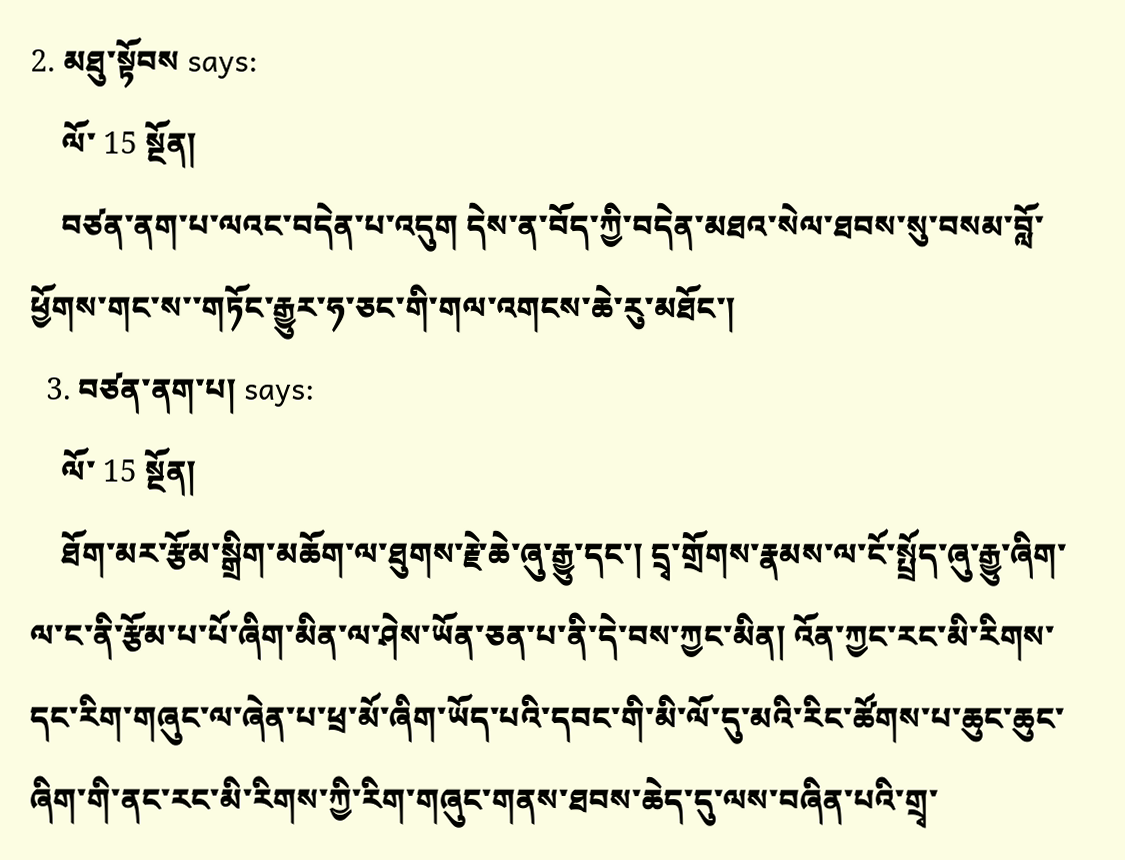2. མཐུ་སྟོབས says:
    ལོ་ 15 སྔོན།
    བཙན་ནག་པ་ལའང་བདེན་པ་འདུག དེས་ན་བོད་ཀྱི་བདེན་མཐའ་སེལ་ཐབས་སུ་བསམ་བློ་ཕྱོགས་གང་ས་་གཏོང་རྒྱུར་ཧ་ཅང་གི་གལ་འགངས་ཆེ་རུ་མཐོང་།
  3. བཙན་ནག་པ། says:
    ལོ་ 15 སྔོན།
    ཐོག་མར་རྩོམ་སྒྲིག་མཆོག་ལ་ཐུགས་རྗེ་ཆེ་ཞུ་རྒྱུ་དང་། དྲྭ་གྲོགས་རྣམས་ལ་ངོ་སྤྲོད་ཞུ་རྒྱུ་ཞིག་ལ་ང་ནི་རྩོམ་པ་པོ་ཞིག་མིན་ལ་ཤེས་ཡོན་ཅན་པ་ནི་དེ་བས་ཀྱང་མིན། འོན་ཀྱང་རང་མི་རིགས་དང་རིག་གཞུང་ལ་ཞེན་པ་ཕྲ་མོ་ཞིག་ཡོད་པའི་དབང་གི་མི་ལོ་དུ་མའི་རིང་ཚོགས་པ་ཆུང་ཆུང་ཞིག་གི་ནང་རང་མི་རིགས་ཀྱི་རིག་གཞུང་གནས་ཐབས་ཆེད་དུ་ལས་བཞིན་པའི་གྲྭ་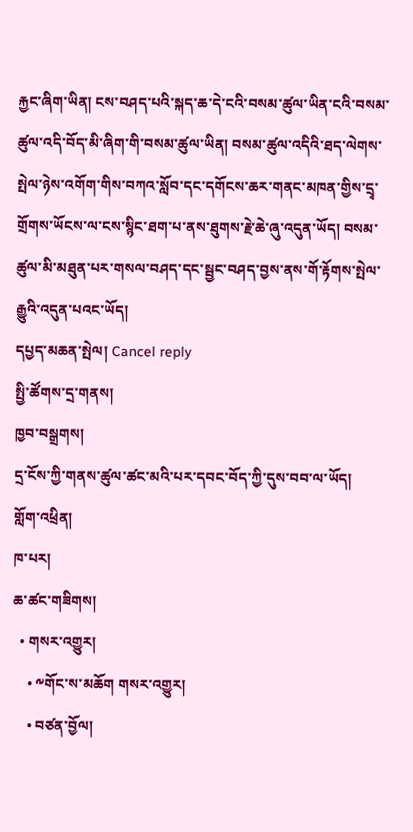རྐྱང་ཞིག་ཡིན། ངས་བཤད་པའི་སྐད་ཆ་དེ་ངའི་བསམ་ཚུལ་ཡིན་ངའི་བསམ་ཚུལ་འདི་བོད་མི་ཞིག་གི་བསམ་ཚུལ་ཡིན། བསམ་ཚུལ་འདིའི་ཐད་ལེགས་སྤེལ་ཉེས་འགོག་གིས་བཀའ་སློབ་དང་དགོངས་ཆར་གནང་མཁན་གྱིས་དྲྭ་གྲོགས་ཡོངས་ལ་ངས་སྙིང་ཐག་པ་ནས་ཐུགས་རྗེ་ཆེ་ཞུ་འདུན་ཡོད། བསམ་ཚུལ་མི་མཐུན་པར་གསལ་བཤད་དང་སྦྱང་བཤད་བྱས་ནས་གོ་རྟོགས་སྤེལ་རྒྱུའི་འདུན་པའང་ཡོད།
དཔྱད་མཆན་སྤེལ། Cancel reply
སྤྱི་ཚོགས་དྲ་གནས།
ཁྱབ་བསྒྲགས།
དྲ་ངོས་ཀྱི་གནས་ཚུལ་ཚང་མའི་པར་དབང་བོད་ཀྱི་དུས་བབ་ལ་ཡོད།
གློག་འཕྲིན།
ཁ་པར།
ཆ་ཚང་གཟིགས།
  • གསར་འགྱུར།
    • ༸གོང་ས་མཆོག གསར་འགྱུར།
    • བཙན་བྱོལ།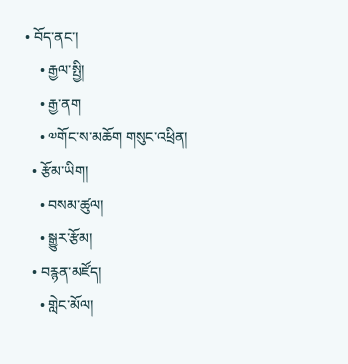• བོད་ནང་།
    • རྒྱལ་སྤྱི།
    • རྒྱ་ནག
    • ༧གོང་ས་མཆོག གསུང་འཕྲིན།
  • རྩོམ་ཡིག།
    • བསམ་ཚུལ།
    • སྒྱུར་རྩོམ།
  • བརྙན་མཛོད།
    • གླེང་མོལ།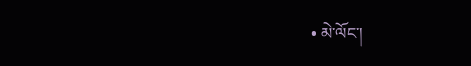• མེ་ལོང་།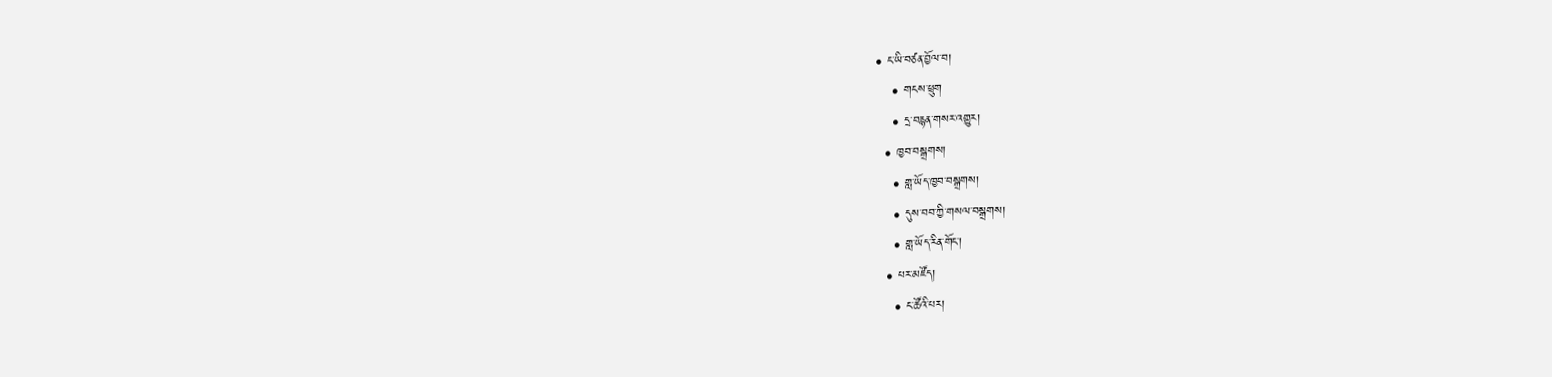• ང་ཡི་བཙན་བྱོལ་བ།
    • གངས་ཕྲུག
    • དྲ་བརྙན་གསར་འགྱུར།
  • ཁྱབ་བསྒྲགས།
    • གླ་ཡོད་ཁྱབ་བསྒྲགས།
    • དུས་བབ་ཀྱི་གསལ་བསྒྲགས།
    • གླ་ཡོད་རིན་གོང་།
  • པར་མཛོད།
    • ང་ཚོའི་པར།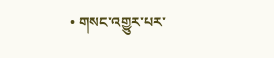• གསང་འགྱུར་པར་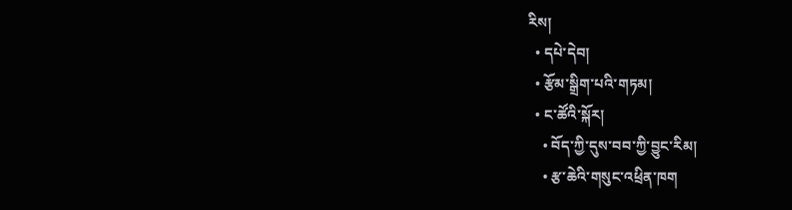རིས།
  • དཔེ་དེབ།
  • རྩོམ་སྒྲིག་པའི་གཏམ།
  • ང་ཚོའི་སྐོར།
    • བོད་ཀྱི་དུས་བབ་ཀྱི་བྱུང་རིམ།
    • རྩ་ཆེའི་གསུང་འཕྲིན་ཁག